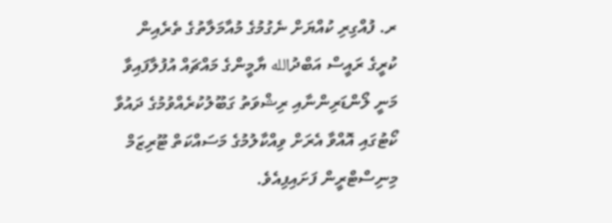ރ. ފުއްގިރި ކުއްޔަށް ނެގުމުގެ މުއާމަލާތުގެ ތެރެއިން ކުރީގެ ރައީސް އަބްދުالله ޔާމީންގެ މައްޗައް އުފުލާފައިވާ މަނީ ލޯންޑަރިންނާއި ރިޝްވަތު ގަބޫލުކުރެއްވުމުގެ ދައުވާ ކޯޓުގައި އޮއްވާ އެރަށް ވިއްކާލުމުގެ މަސައްކަތް ޓޫރިޒަމް މިނިސްޓްރީން ފަށައިފިއެވެ.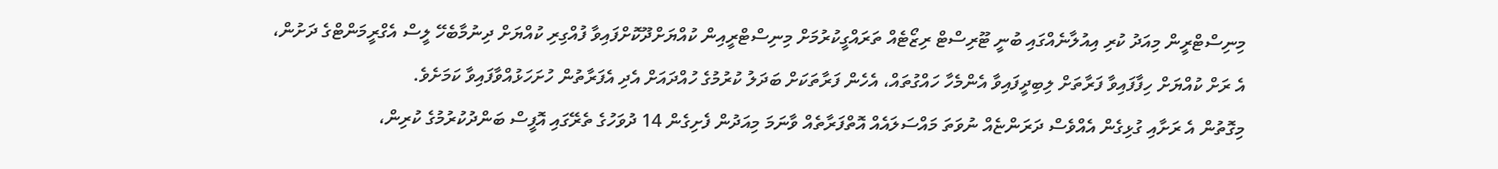މިނިސްޓްރީން މިއަދު ކުރި އިއުލާނެއްގައި ބުނީ ޓޫރިސްޓް ރިޒޯޓެއް ތަރައްގީކުރުމަށް މިނިސްޓްރީއިން ކުއްޔަށްދޫކޮށްފައިވާ ފުއްގިރި ކުއްޔަށް ދިނުމާބެހޭ ލީސް އެގްރީމަންޓްގެ ދަށުން، އެ ރަށް ކުއްޔަށް ހިފާފައިވާ ފަރާތަށް ލިބިދީފައިވާ އެންމެހާ ހައްގުތައް، އެހެން ފަރާތަކަށް ބަދަލު ކުރުމުގެ ހުއްދައަށް އެދި އެފަރާތުން ހުށަހަޅުއްވާފައިވާ ކަމަށެވެ.
މިގޮތުން އެ ރަށާއި ގުޅިގެން އެއްވެސް ދަރަންޏެއް ނުވަތަ މައްސަލައެއް އޮތްފަރާތެއް ވާނަމަ މިއަދުން ފެށިގެން 14 ދުވަހުގެ ތެރޭގައި އޮފީސް ބަންދުކުރުމުގެ ކުރިން،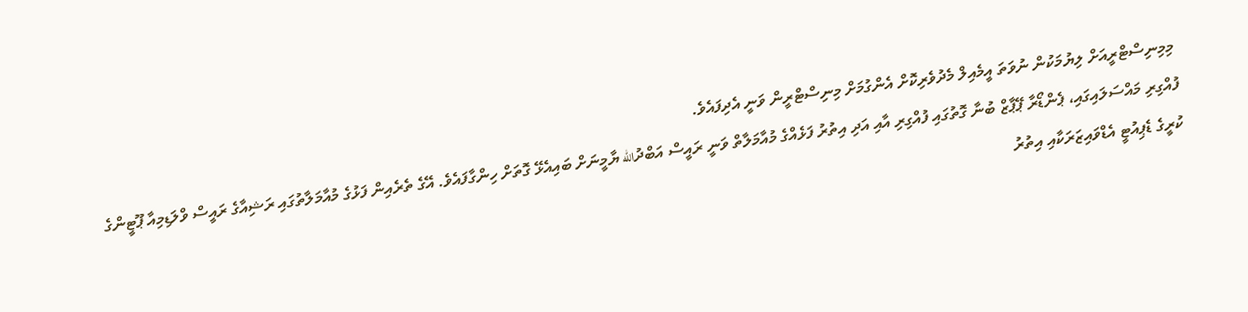މިމިނިސްޓްރީއަށް ލިޔުމަކުން ނުވަތަ އީމެއިލް މެދުވެރިކޮށް އެންގުމަށް މިނިސްޓްރީން ވަނީ އެދިފައެވެ.
ފުއްގިރި މައްސަލައިގައި، ޕެންޑޯރާ ޕޭޕާޒް ބުނާ ގޮތުގައި ފުއްގިރި އާއި އަދި އިތުރު ފަޅެއްގެ މުއާމަލާތް ވަނީ ރައީސް އަބްދުالله ޔާމީނަށް ބައިއެޅޭ ގޮތަށް ހިންގާފައެވެ. އޭގެ ތެރެއިން ފަޅުގެ މުއާމަލާތުގައި ރަޝިއާގެ ރައީސް ވްލަޑިމިއާ ޕޫޓީންގެ ކުރީގެ ޑެޕިއުޓީ އެޑްވައިޒަރަކާއި އިތުރު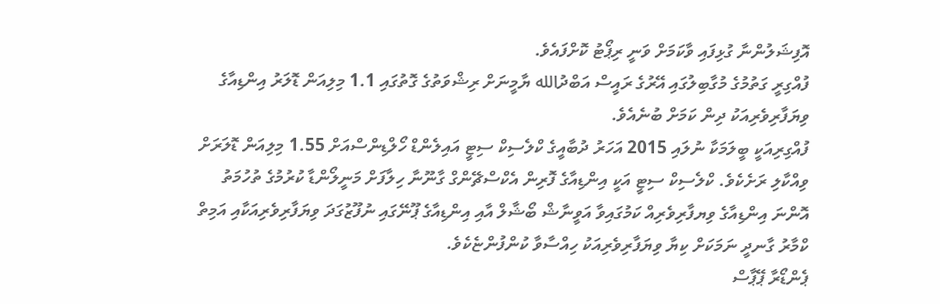އޮފިޝަލުންނާ ގުޅިފައި ވާކަމަށް ވަނީ ރިޕޯޓު ކޮށްފައެވެ.
ފުއްގިރީ ގަތުމުގެ މުގާބިލުގައި އޭރުގެ ރައީސް އަބްދުالله ޔާމީނަށް ރިޝްވަތުގެ ގޮތުގައި 1.1 މިލިއަން ޑޮލަރު އިންޑިއާގެ ވިޔަފާރިވެރިއަކު ދިން ކަމަށް ބުނެއެވެ.
ފުއްގިރިއަކީ ބީލަމަކާ ނުލައި 2015 އަހަރު ދުބާއީގެ ކްލެސިކް ސިޓީ އައިލެންޑް ހޯލްޑިންސްއަށް 1.55 މިލިއަން ޑޮލަރަށް ވިއްކާލި ރަށެކެވެ. ކްލެސިކް ސިޓީ އަކީ އިންޑިއާގެ ފޮރިން އެކްސްޗޭންގް ގާނޫނާ ހިލާފަށް މަނީލޯންޑާ ކުރުމުގެ ތުހުމަތު އޮންނަ އިންޑިއާގެ ވިޔފާރިވެރިއް ކަމުގައިވާ އަވީނާޝް ބޯޝާލް އާއި އިންޑިއާގެ ޕޫނޭގައި ނުފޫޒުގަދަ ވިޔަފާރިވެރިއަކާއި އަމިތް ކްމާރު ގާނދީ ނަމަކަށް ކިޔާ ވިޔަފާރިވެރިއަކު ހިއްސާވާ ކުންފުންޏެކެވެ.
ޕެންޑޯރާ ޕޭޕާސް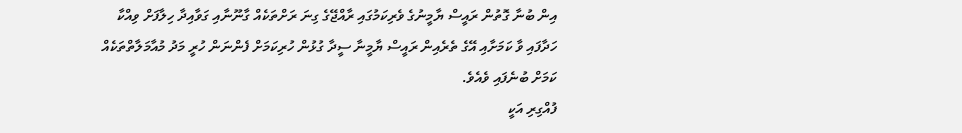އިން ބުނާ ގޮތުން ރައީސް ޔާމީނުގެ ވެރިކަމުގައި ރާއްޖޭގެ ގިނަ ރަށްތަކެއް ގާނޫނާއި ގަވާއިދާ ހިލާފަށް ވިއްކާ ހަދާފައި ވާ ކަމަށާއި އޭގެ ތެރެއިން ރައީސް ޔާމީނާ ސީދާ ގުޅުން ހުރިކަމަށް ފެންނަން ހުރީ މަދު މުއާމަލާތްތަކެއް ކަމަށް ބުނެފައި ވެއެވެ.
ފުއްގިރި އަކީ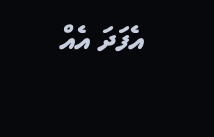އެފަދަ އެއް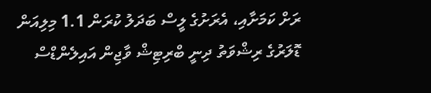ރަށް ކަމަށާއި، އެރަށުގެ ލީސް ބަދަލު ކުރަން 1.1 މިލިއަން ޑޮލަރުގެ ރިޝްވަތު ދިނީ ބްރިޓިޝް ވާޖިން އައިލެންޑްސް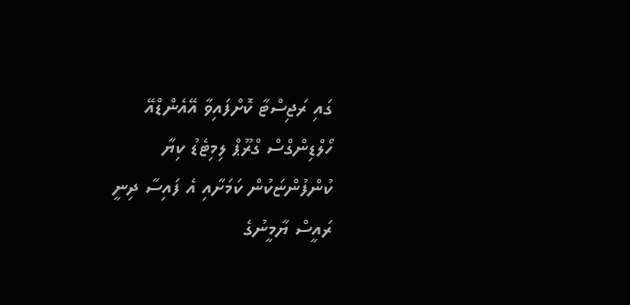ގައި ރަޖިސްޓާ ކޮށްފައިވާ އޭއެންޑްއޭ ހޯލްޑިންގްސް ގްރޫޕް ލިމިޓެޑު ކިޔާ ކުންފުންޏަކުން ކަމަށާއި އެ ފައިސާ ދިނީ ރައީސް ޔާމީނުގެ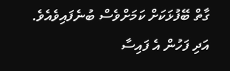ގާތް ބޭފުޅަކަށް ކަމަށްވެސް ބުނެފައިވެއެވެ. އަދި ފަހުން އެ ފައިސާ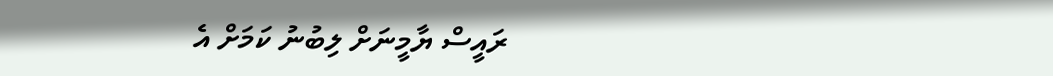ރައީސް ޔާމީނަށް ލިބުނު ކަމަށް އެ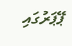ޕޭޕަރުގައި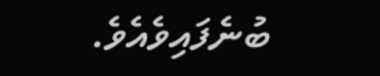ބުނެފައިވެއެވެ.